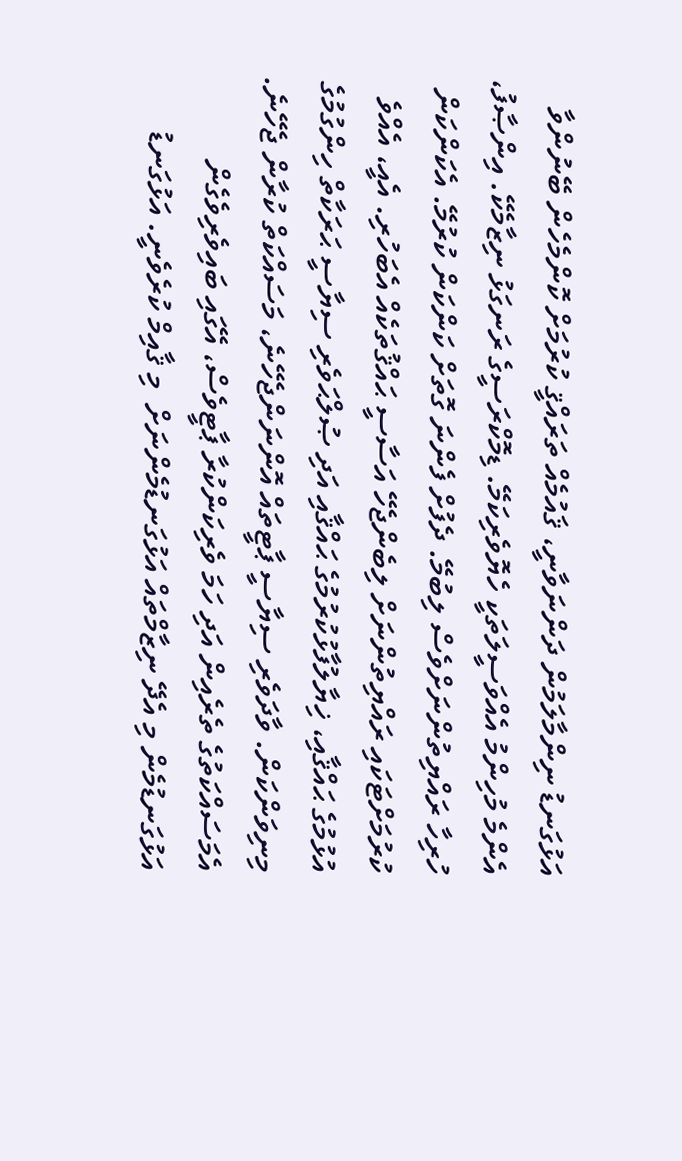އަޅުގަނޑު ނިންމާލަމުން ދަންނަވާނީ، ޤައުމެއް ތަރައްޤީ ކުރުމަށް ކޮންމެހެން ބޭނުންވާ އެންމެ މުހިންމު އެއްވަސީލަތަކީ ހެޔޮވެރިކަމޭ. ޑިމޮކްރަސީގެ ރަނގަޅު ނިޒާމެކޭ. އިންޞާފު، ހުރިހާ ރައްޔިތުންނަށްވެސް ލިބުމޭ. ދެފުށް ފެންނަ ގޮތަށް ކަންކަން ކުރުމޭ. އެކަންކަން ކުރުމަށްޓަކައި ރައްޔިތުންނަށް ލިބެންޖެހޭ އަސާސީ ޙައްޤުތަކެއް އެބަހުރި. އެއީ، އެއްވެ އުޅުމުގެ ޙައްޤާއި، ޚިޔާލުފާޅުކުރުމުގެ ޙައްޤާއި އަދި ޞުލްޙަވެރި ސިޔާސީ ޙަރަކާތް ހިންގުމުގެ މިނިވަންކަން. ވާދަވެރި ސިޔާސީ ޕާޓީތައް އޮންނަންޖެހޭނެ، މަސައްކަތް ކުރާން ޖެހޭނެ. އެމަސައްކަތުގެ ތެރެއިން އަދި ހަމަ ވެރިކަންކުރާ ޕާޓީވެސް، އޭގައި ބައިވެރިވެގެން އަޅުގަނޑުމެން މި އެދޭ ނިޒާމްތައް އަޅުގަނޑުމެންނަށް  މި ޤާއިމް ކުރެވެނީ. އަޅުގަނޑު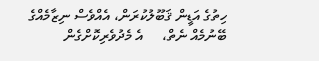ހިތުގެ އަޑީން ޤަބޫލުކުރަން، އެއްވެސް ނިޒާމެއްގެ ބޭނުމެއް ނެތް،     އެ މެދުވެރިކޮށްގެން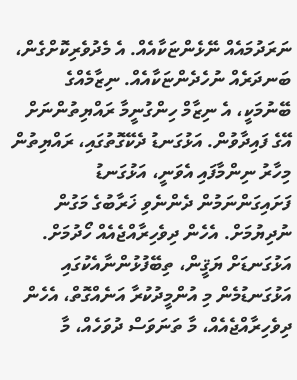ނަރަދުމައެއް ނޭޅެންޏަކާއެއް. އެ މެދުވެރިކޮށްގެން، ބަނދަރެއް ނުހެދެންޏަކާއެއް. ނިޒާމެއްގެ ބޭނުމަކީ، އެ ނިޒާމް ހިންގުނީމާ ރައްޔިތުންނަށް އޭގެ ފައިދާވުން. އަޅުގަނޑު ދެކޭގޮތުގައި، ރައްޔިތުން މިހާރު ނިންމާފައި އެވަނީ، އަޅުގަނޑު ފަށައިގަންނަމުން ދެންނެވި ޚަރާބުގެ މަގުން ނުދިޔުމަށް. އެހެން ދިވެހިރާއްޖެއެއް ހޯދުމަށް. އަޅުގަނޑަށް ޔަޤީން، ތިބޭފުޅުންނާއެކުގައި އަޅުގަނޑުމެން މި އުންމީދުކުރާ އަނެއްގޮތް، އެހެން ދިވެހިރާއްޖެއެއް، މާ ތަނަވަސް ދުވަހެއް، މާ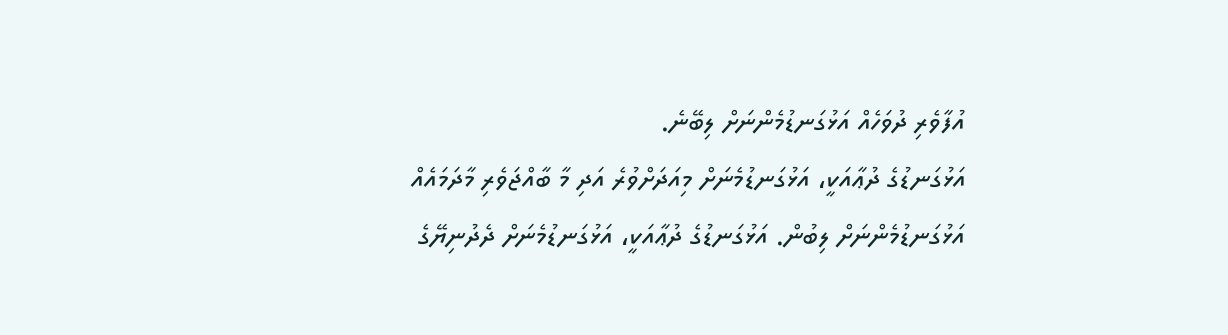އުފާވެރި ދުވަހެއް އަޅުގަނޑުމެންނަށް ލިބޭނެ.
އަޅުގަނޑުގެ ދުޢާއަކީ، އަޅުގަނޑުމެނަށް މިއަދަށްވުރެ އަދި މާ ބާއްޖަވެރި މާދަމައެއް އަޅުގަނޑުމެންނަށް ލިބުން. އަޅުގަނޑުގެ ދުޢާއަކީ، އަޅުގަނޑުމެނަށް ދެދުނިޔޭގެ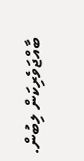ބާއްޖަވެރިކަން ލިބުން.